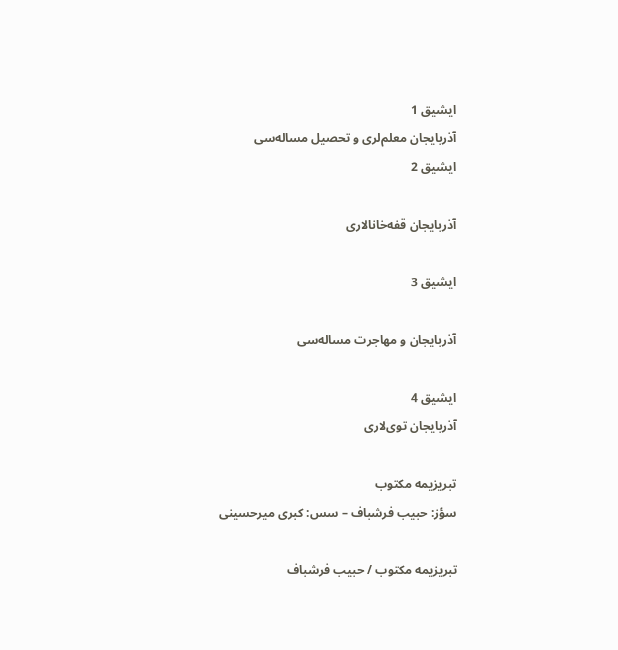ایشیق 1
آذربایجان معلم‌لری و تحصیل مساله‌سی
ایشیق 2

آذربایجان قفه‌خانالاری

ایشیق 3

آذربایجان و مهاجرت مساله‌سی

ایشیق 4
آذربایجان توی‌لاری

تبریزیمه مکتوب
سؤز: حبیب فرشباف – سس: کبری میرحسینی

تبریزیمه مکتوب / حبیب فرشباف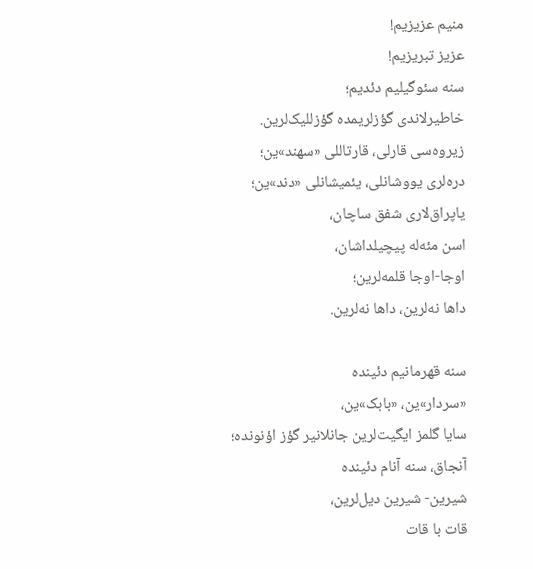منیم عزیزیم!
عزیز تبریزیم!
سنه سئوگیلیم دئدیم؛
خاطیرلاندی گؤزلریمده گؤزللیک‌لرین.
زیروه‌سی قارلی، قارتاللی «سهند»ین؛
دره‌لری یووشانلی، یئمیشانلی «دند»ین؛
یاپراق‌لاری شفق ساچان،
اسن مئه‌له پیچیلداشان،
اوجا-اوجا قلمه‌لرین؛
داها نه‌لرین، داها نه‌لرین.

سنه قهرمانیم دئینده
«سردار»ین، «بابک»ین،
سایا گلمز ایگیت‌لرین جانلانیر گؤز اؤنونده؛
آنجاق، سنه آنام دئینده
شیرین- شیرین دیل‌لرین،
قات با قات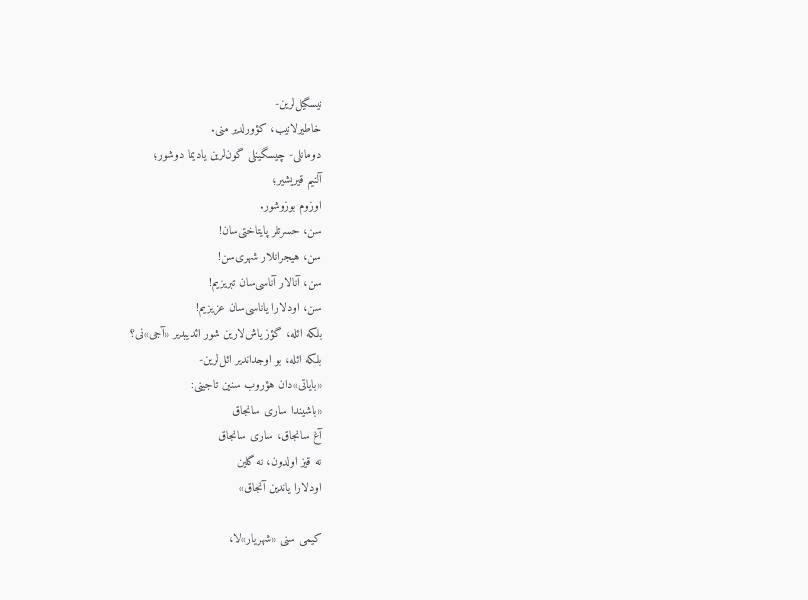نیسگیل‌لرین-
خاطیرلانیب، کؤورلدیر منی.
دومانلی- چیسگینلی گون‌لرین یادیما دوشور؛
آلنیم قیریشیر؛
اوزوم بوزوشور.
سن، حسرتلر پایتاختی‌سان!
سن، هیجرانلار شهری‌سن!
سن، آنالار آناسی‌سان تبریزیم!
سن، اودلارا یاناسی‌سان عزیزیم!
بلکه ائله، گؤز یاش‌لارین شور ائدیبدیر «آجی»نی؟
بلکه ائله، بو اوجداندیر ائل‌لرین-
«بایاتی»دان هؤروب سنین تاجینی:
«باشیندا ساری سانجاق
آغ سانجاق، ساری سانجاق
نه قیز اولدون، نه گلین
اودلارا یاندین آنجاق»

کیمی سنی «شهریار»لا،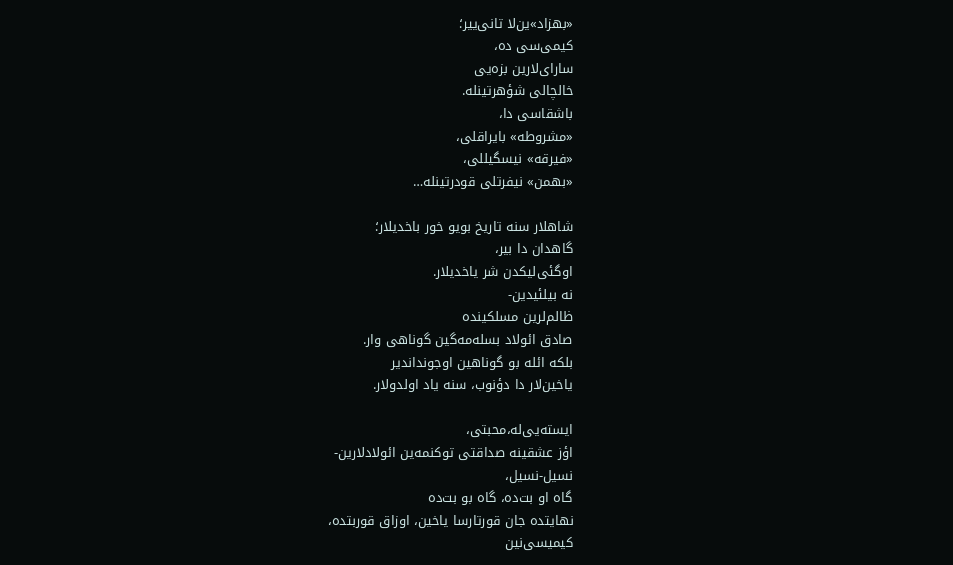«بهزاد»ین‌لا تانی‌ییر؛
کیمی‌سی ده،
سارای‌لارین بزه‌یی
خالچالی شؤهرتینله.
باشقاسی دا،
«مشروطه» بایراقلی،
«فیرقه» نیسگیللی،
«بهمن» نیفرتلی قودرتینله…

شاهلار سنه تاریخ بویو خور باخدیلار؛
گاهدان دا بیر،
اوگئی‌لیکدن شر یاخدیلار.
نه بیلئیدین-
ظالم‌لرین مسلکینده
صادق ائولاد بسله‌مه‌گین گوناهی وار.
بلکه ائله بو گوناهین اوجونداندیر
یاخین‌لار دا دؤنوب، سنه یاد اولدولار.

ایسته‌یی‌له،محبتی،
اؤز عشقینه صداقتی توکنمه‌ین ائولادلارین-
نسیل-نسیل،
گاه او بت‌ده، گاه بو بت‌ده
نهایتده جان قورتارسا یاخین، اوزاق قوربتده،
کیمیسی‌نین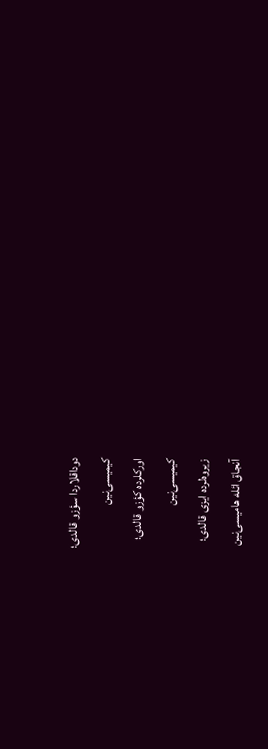دوداقلاردا سؤزو قالدی؛
کیمیسی‌نین
اورکلرده کؤزو قالدی؛
کیمیسی‌نین
زیروه‌لرده ایزی قالدی؛
آنجاق ائله هامیسی‌نین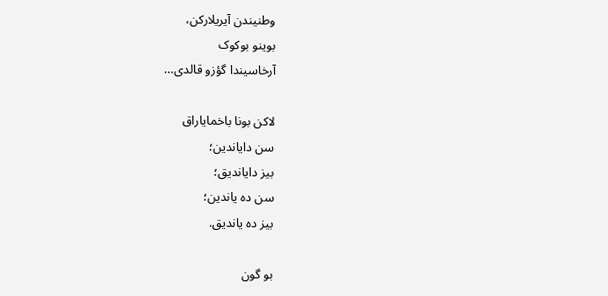وطنیندن آیریلارکن،
بوینو بوکوک
آرخاسیندا گؤزو قالدی…

لاکن بونا باخمایاراق
سن دایاندین؛
بیز دایاندیق؛
سن ده یاندین؛
بیز ده یاندیق.

بو گون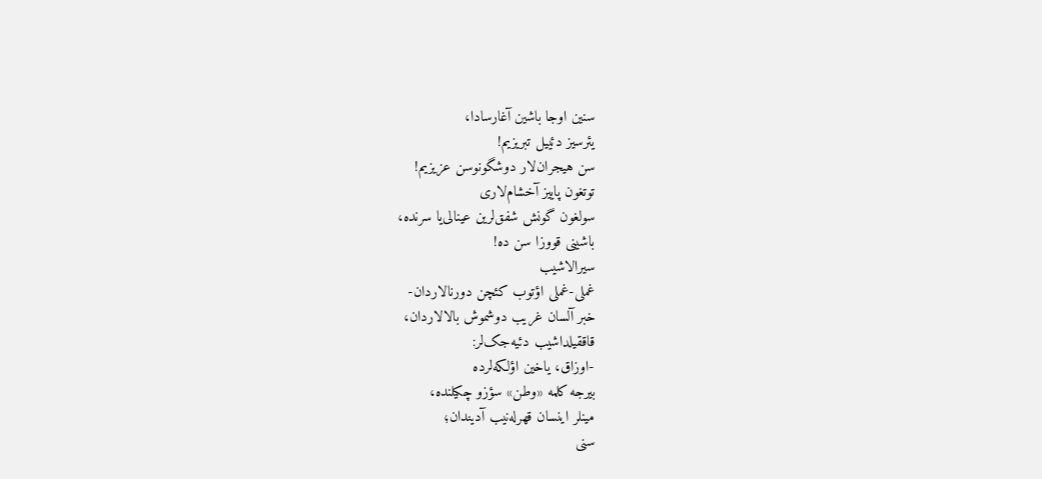سنین اوجا باشین آغارسادا،
یئرسیز دئییل تبریزیم!
سن هیجران‌لار دوشگونوسن عزیزیم!
توتغون پاییز آخشام‌لاری
سولغون گونش شفق‌لرین عینالی‌یا سرنده،
باشینی قووزا سن ده!
سیرالاشیب
غملی-غملی اؤتوب کئچن دورنالاردان-
خبر آلسان غریب دوشموش بالالاردان،
قاققیلداشیب دئیه‌جک‌لر:
-اوزاق، یاخین اؤلکه‌لرده
بیرجه کلمه «وطن» سؤزو چکیلنده،
مینلر اینسان قهرله‌نیب آدیندان؛
سنی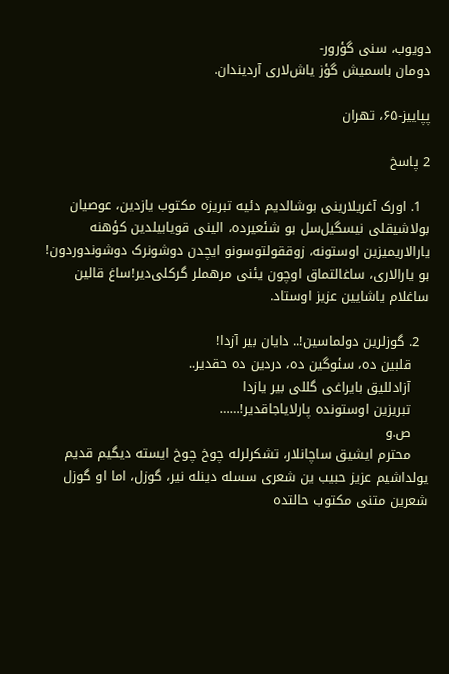دویوب، سنی گؤرور-
دومان باسمیش گؤز یا‌ش‌لاری آردیندان.

پپاییز-۶۵، تهران

2 پاسخ

  1. اورک آغریلارینی بوشالدیم دئیه تبریزه مکتوب یازدین، عوصیان بولاشیقلی نیسگیل‌سل بو شئعیرده، الینی قویابیلدین کؤهنه یارالاریمیزین اوستونه، زوققولتوسونو ایچدن دوشونرک دوشوندوردون! بو یارالاری، ساغالتماق اوچون یئنی مرهملر گرکلی‌دیر!ساغ قالین ساغلام یاشایین عزیز اوستاد.

  2. گوزلرین دولماسین!.. دایان بیر آزدا!
    قلبین ده، سئوگین ده، دردین ده حقدیر..
    آزادللیق بایراغی گللی بیر یازدا
    تبریزین اوستونده پارلایاجاقدیر!……
    ص.و
    محترم ایشیق ساچانلار، تشکرلرله چوخ چوخ ایسته دیگیم قدیم یولداشیم عزیز حبیب ین شعری سسله دینله نیر، گوزل، اما او گوزل شعرین متنی مکتوب حالتده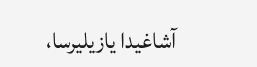آشاغیدا یازیلیرسا،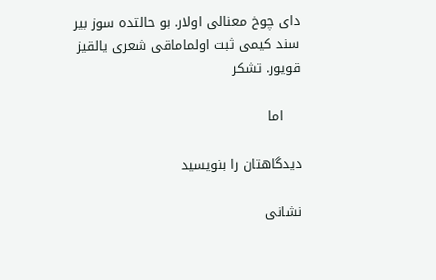دای چوخ معنالی اولار. بو حالتده سوز بیر سند کیمی ثبت اولماماقی شعری یالقیز قویور. تشکر

    اما

دیدگاهتان را بنویسید

نشانی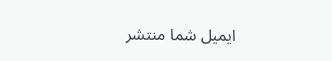ایمیل شما منتشر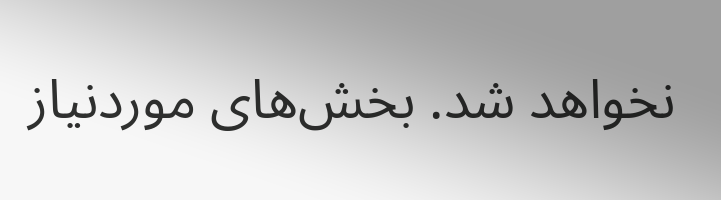نخواهد شد. بخش‌های موردنیاز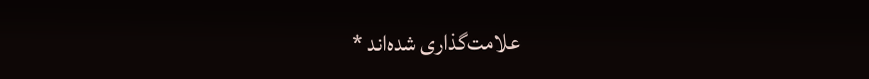علامت‌گذاری شده‌اند *